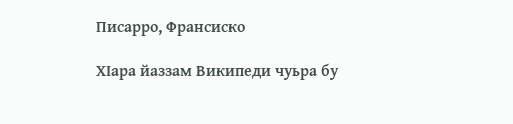Писарро, Франсиско

ХӀара йаззам Википеди чуьра бу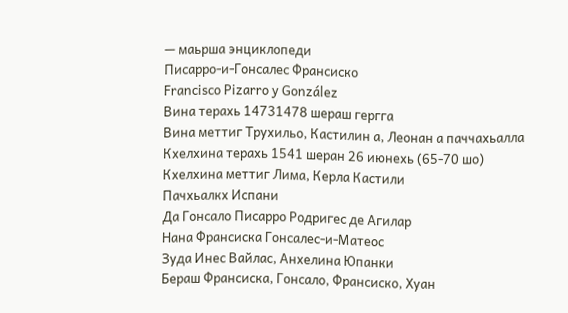— маьрша энциклопеди
Писарро-и-Гонсалес Франсиско
Francisco Pizarro y González
Вина терахь 14731478 шераш гергга
Вина меттиг Трухильо, Кастилин а, Леонан а паччахьалла
Кхелхина терахь 1541 шеран 26 июнехь (65-70 шо)
Кхелхина меттиг Лима, Керла Кастили
Пачхьалкх Испани
Да Гонсало Писарро Родригес де Агилар
Нана Франсиска Гонсалес-и-Матеос
Зуда Инес Вайлас, Анхелина Юпанки
Бераш Франсиска, Гонсало, Франсиско, Хуан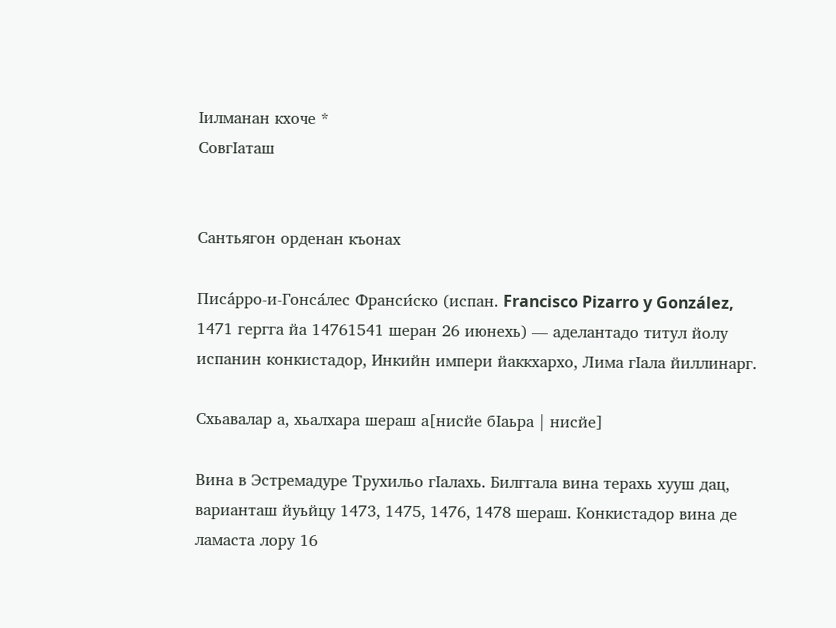Ӏилманан кхоче *
СовгӀаташ


Сантьягон орденан къонах

Писа́рро-и-Гонса́лес Франси́ско (испан. Francisco Pizarro y González, 1471 гергга йа 14761541 шеран 26 июнехь) — аделантадо титул йолу испанин конкистадор, Инкийн импери йаккхархо, Лима гӀала йиллинарг.

Схьавалар а, хьалхара шераш а[нисйе бӀаьра | нисйе]

Вина в Эстремадуре Трухильо гӀалахь. Билггала вина терахь хууш дац, варианташ йуьйцу 1473, 1475, 1476, 1478 шераш. Конкистадор вина де ламаста лору 16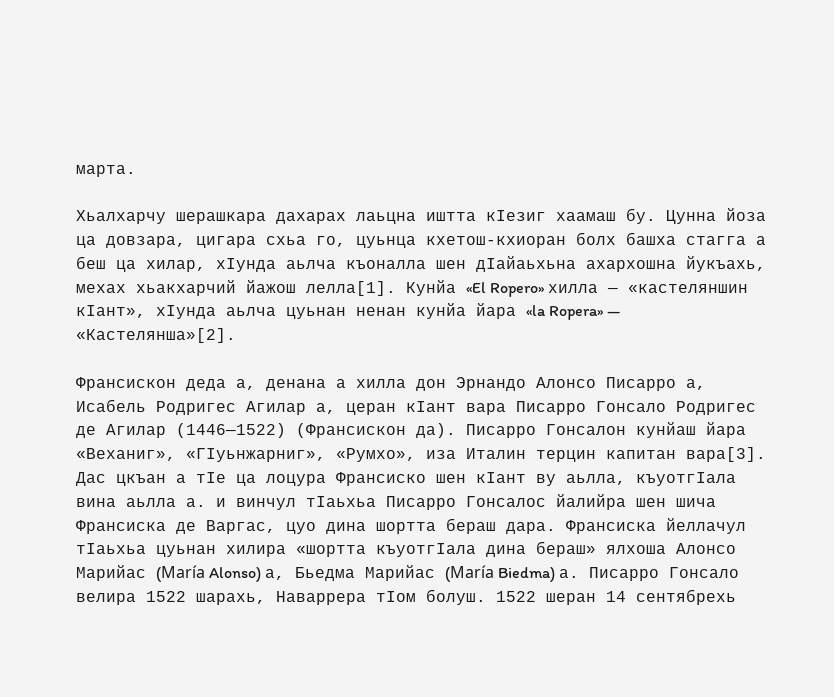марта.

Хьалхарчу шерашкара дахарах лаьцна иштта кӀезиг хаамаш бу. Цунна йоза ца довзара, цигара схьа го, цуьнца кхетош-кхиоран болх башха стагга а беш ца хилар, хӀунда аьлча къоналла шен дӀайаьхьна ахархошна йукъахь, мехах хьакхарчий йажош лелла[1]. Кунйа «El Ropero» хилла — «кастеляншин кӀант», хӀунда аьлча цуьнан ненан кунйа йара «la Ropera» — «Кастелянша»[2].

Франсискон деда а, денана а хилла дон Эрнандо Алонсо Писарро а, Исабель Родригес Агилар а, церан кӀант вара Писарро Гонсало Родригес де Агилар (1446—1522) (Франсискон да). Писарро Гонсалон кунйаш йара «Веханиг», «ГӀуьнжарниг», «Румхо», иза Италин терцин капитан вара[3]. Дас цкъан а тӀе ца лоцура Франсиско шен кӀант ву аьлла, къуотгӀала вина аьлла а. и винчул тӀаьхьа Писарро Гонсалос йалийра шен шича Франсиска де Варгас, цуо дина шортта бераш дара. Франсиска йеллачул тӀаьхьа цуьнан хилира «шортта къуотгӀала дина бераш» ялхоша Алонсо Марийас (María Alonso) а, Бьедма Марийас (María Biedma) а. Писарро Гонсало велира 1522 шарахь, Наваррера тӀом болуш. 1522 шеран 14 сентябрехь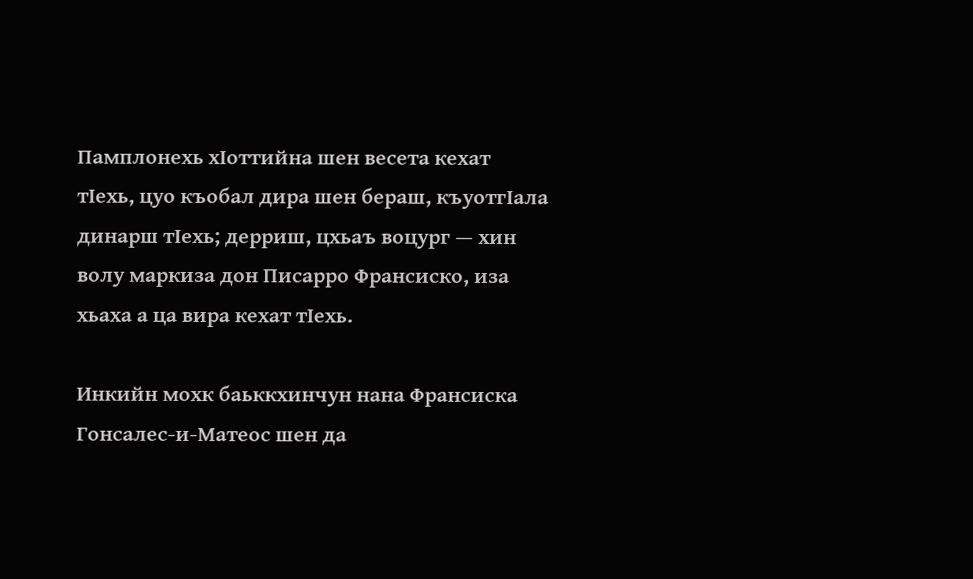Памплонехь хӀоттийна шен весета кехат тӀехь, цуо къобал дира шен бераш, къуотгӀала динарш тӀехь; дерриш, цхьаъ воцург — хин волу маркиза дон Писарро Франсиско, иза хьаха а ца вира кехат тӀехь.

Инкийн мохк баьккхинчун нана Франсиска Гонсалес-и-Матеос шен да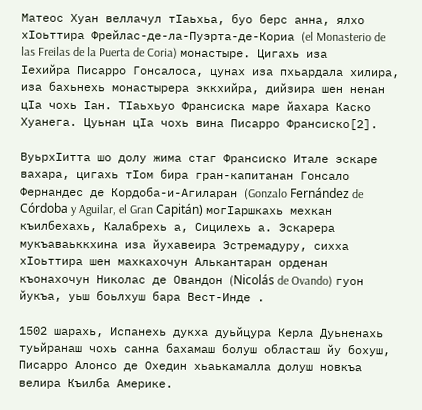Матеос Хуан веллачул тӀаьхьа, буо берс анна, ялхо хӀоьттира Фрейлас-де-ла-Пуэрта-де-Кориа (el Monasterio de las Freilas de la Puerta de Coria) монастыре. Цигахь иза Ӏехийра Писарро Гонсалоса, цунах иза пхьардала хилира, иза бахьнехь монастырера эккхийра, дийзира шен ненан цӀа чохь Ӏан. ТӀаьхьуо Франсиска маре йахара Каско Хуанега. Цуьнан цӀа чохь вина Писарро Франсиско[2].

ВуьрхӀитта шо долу жима стаг Франсиско Итале эскаре вахара, цигахь тӀом бира гран-капитанан Гонсало Фернандес де Кордоба-и-Агиларан (Gonzalo Fernández de Córdoba y Aguilar, el Gran Capitán) могӀаршкахь мехкан къилбехахь, Калабрехь а, Сицилехь а. Эскарера мукъаваьккхина иза йухавеира Эстремадуру, сихха хӀоьттира шен махкахочун Алькантаран орденан къонахочун Николас де Овандон (Nicolás de Ovando) гуон йукъа, уьш боьлхуш бара Вест-Инде .

1502 шарахь, Испанехь дукха дуьйцура Керла Дуьненахь туьйранаш чохь санна бахамаш болуш областаш йу бохуш, Писарро Алонсо де Охедин хьаькамалла долуш новкъа велира Къилба Америке.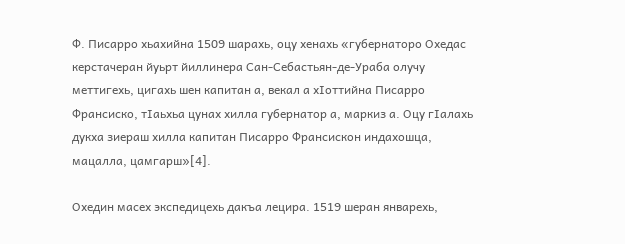Ф. Писарро хьахийна 1509 шарахь, оцу хенахь «губернаторо Охедас керстачеран йуьрт йиллинера Сан-Себастьян-де-Ураба олучу меттигехь, цигахь шен капитан а, векал а хӀоттийна Писарро Франсиско, тӀаьхьа цунах хилла губернатор а, маркиз а. Оцу гӀалахь дукха зиераш хилла капитан Писарро Франсискон индахошца, мацалла, цамгарш»[4].

Охедин масех экспедицехь дакъа лецира. 1519 шеран январехь,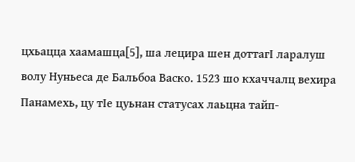цхьацца хаамашца[5], ша лецира шен доттагӀ ларалуш волу Нуньеса де Бальбоа Васко. 1523 шо кхаччалц вехира Панамехь, цу тӀе цуьнан статусах лаьцна тайп-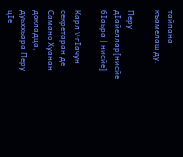тайпана къамелаш ду.

Перу дӀайеллар[нисйе бӀаьра | нисйе]

Карл V-гӀачун секретаран де Самано Хуанан докладца, дуьххьара Перу цӀе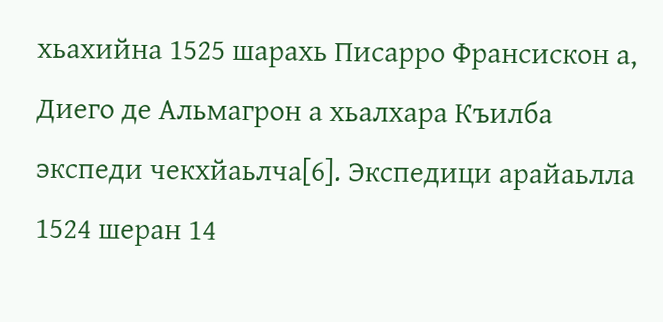хьахийна 1525 шарахь Писарро Франсискон а, Диего де Альмагрон а хьалхара Къилба экспеди чекхйаьлча[6]. Экспедици арайаьлла 1524 шеран 14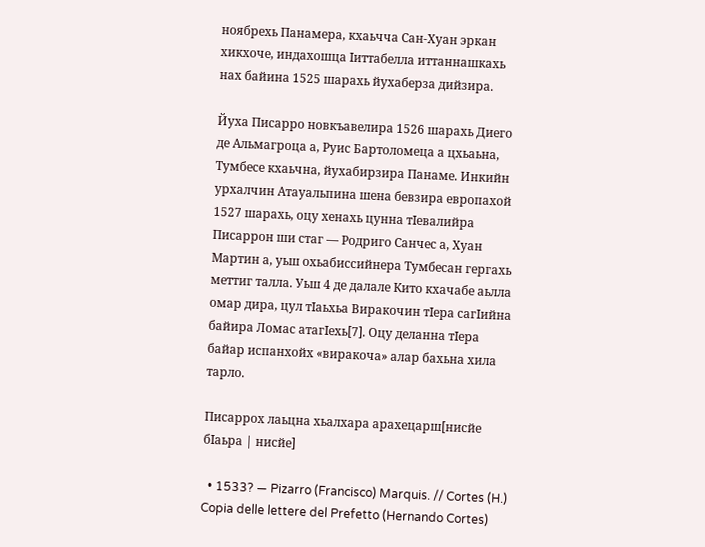ноябрехь Панамера, кхаьчча Сан-Хуан эркан хикхоче, индахошца Ӏиттабелла иттаннашкахь нах байина 1525 шарахь йухаберза дийзира.

Йуха Писарро новкъавелира 1526 шарахь Диего де Альмагроца а, Руис Бартоломеца а цхьаьна, Тумбесе кхаьчна, йухабирзира Панаме. Инкийн урхалчин Атауальпина шена бевзира европахой 1527 шарахь, оцу хенахь цунна тӀевалийра Писаррон ши стаг — Родриго Санчес а, Хуан Мартин а, уьш охьабиссийнера Тумбесан гергахь меттиг талла. Уьш 4 де далале Кито кхачабе аьлла омар дира, цул тӀаьхьа Виракочин тӀера сагӀийна байира Ломас атагӀехь[7]. Оцу деланна тӀера байар испанхойх «виракоча» алар бахьна хила тарло.

Писаррох лаьцна хьалхара арахецарш[нисйе бӀаьра | нисйе]

  • 1533? — Pizarro (Francisco) Marquis. // Cortes (H.) Copia delle lettere del Prefetto (Hernando Cortes)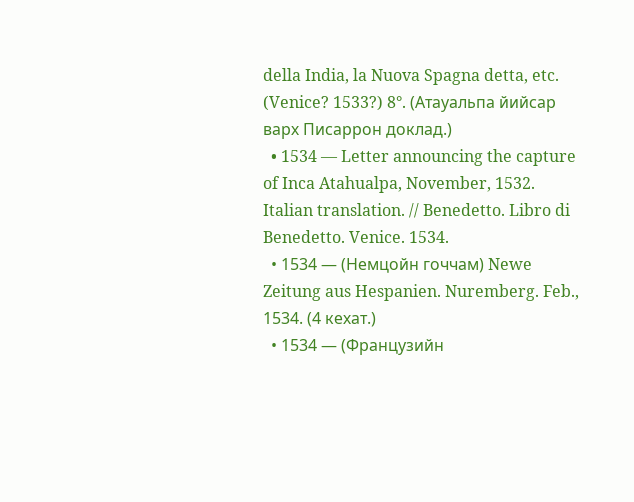della India, la Nuova Spagna detta, etc. (Venice? 1533?) 8°. (Атауальпа йийсар варх Писаррон доклад.)
  • 1534 — Letter announcing the capture of Inca Atahualpa, November, 1532. Italian translation. // Benedetto. Libro di Benedetto. Venice. 1534.
  • 1534 — (Немцойн гоччам) Newe Zeitung aus Hespanien. Nuremberg. Feb., 1534. (4 кехат.)
  • 1534 — (Французийн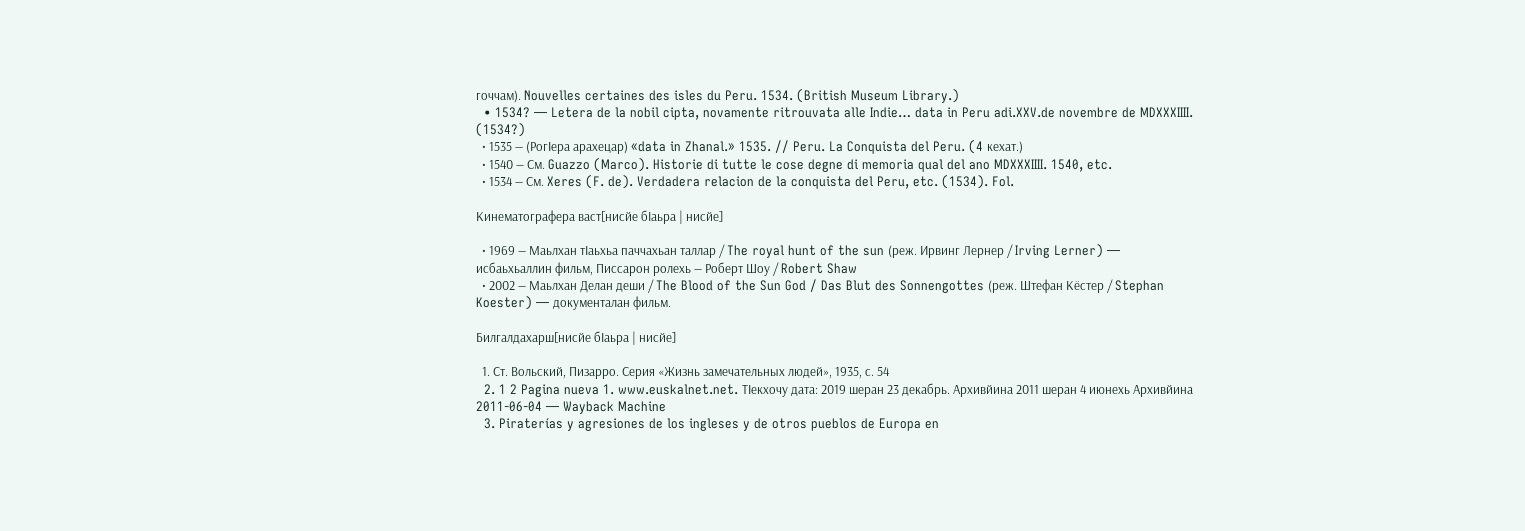гоччам). Nouvelles certaines des isles du Peru. 1534. (British Museum Library.)
  • 1534? — Letera de la nobil cipta, novamente ritrouvata alle Indie… data in Peru adi.XXV.de novembre de MDXXXIIII. (1534?)
  • 1535 — (РогӀера арахецар) «data in Zhanal.» 1535. // Peru. La Conquista del Peru. (4 кехат.)
  • 1540 — См. Guazzo (Marco). Historie di tutte le cose degne di memoria qual del ano MDXXXIIII. 1540, etc.
  • 1534 — См. Xeres (F. de). Verdadera relacion de la conquista del Peru, etc. (1534). Fol.

Кинематографера васт[нисйе бӀаьра | нисйе]

  • 1969 — Маьлхан тӀаьхьа паччахьан таллар / The royal hunt of the sun (реж. Ирвинг Лернер / Irving Lerner) — исбаьхьаллин фильм, Писсарон ролехь — Роберт Шоу / Robert Shaw
  • 2002 — Маьлхан Делан деши / The Blood of the Sun God / Das Blut des Sonnengottes (реж. Штефан Кёстер / Stephan Koester) — документалан фильм.

Билгалдахарш[нисйе бӀаьра | нисйе]

  1. Ст. Вольский, Пизарро. Серия «Жизнь замечательных людей», 1935, с. 54
  2. 1 2 Pagina nueva 1. www.euskalnet.net. ТӀекхочу дата: 2019 шеран 23 декабрь. Архивйина 2011 шеран 4 июнехь Архивйина 2011-06-04 — Wayback Machine
  3. Piraterías y agresiones de los ingleses y de otros pueblos de Europa en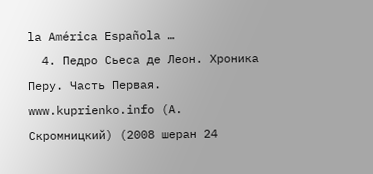la América Española …
  4. Педро Сьеса де Леон. Хроника Перу. Часть Первая. www.kuprienko.info (А. Скромницкий) (2008 шеран 24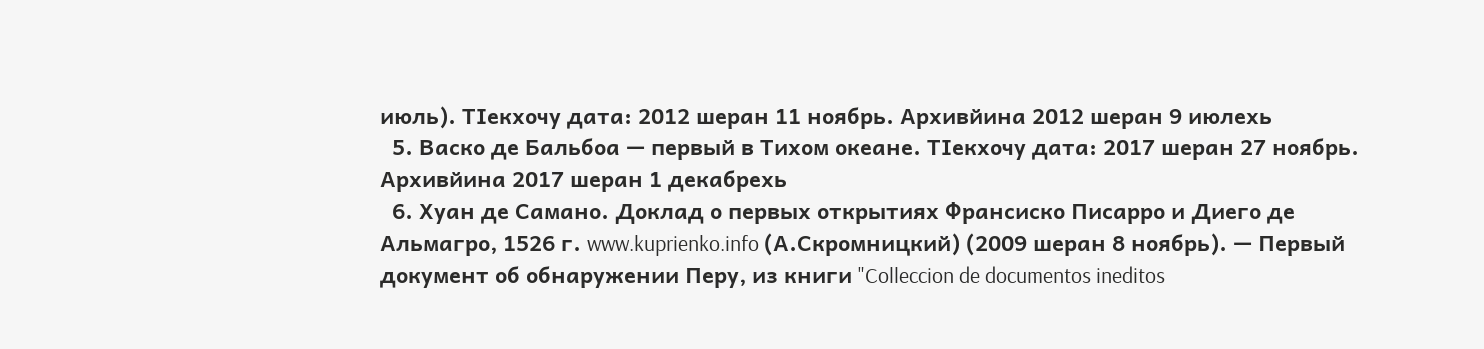июль). ТӀекхочу дата: 2012 шеран 11 ноябрь. Архивйина 2012 шеран 9 июлехь
  5. Васко де Бальбоа — первый в Тихом океане. ТӀекхочу дата: 2017 шеран 27 ноябрь. Архивйина 2017 шеран 1 декабрехь
  6. Хуан де Самано. Доклад о первых открытиях Франсиско Писарро и Диего де Альмагро, 1526 г. www.kuprienko.info (А.Скромницкий) (2009 шеран 8 ноябрь). — Первый документ об обнаружении Перу, из книги "Colleccion de documentos ineditos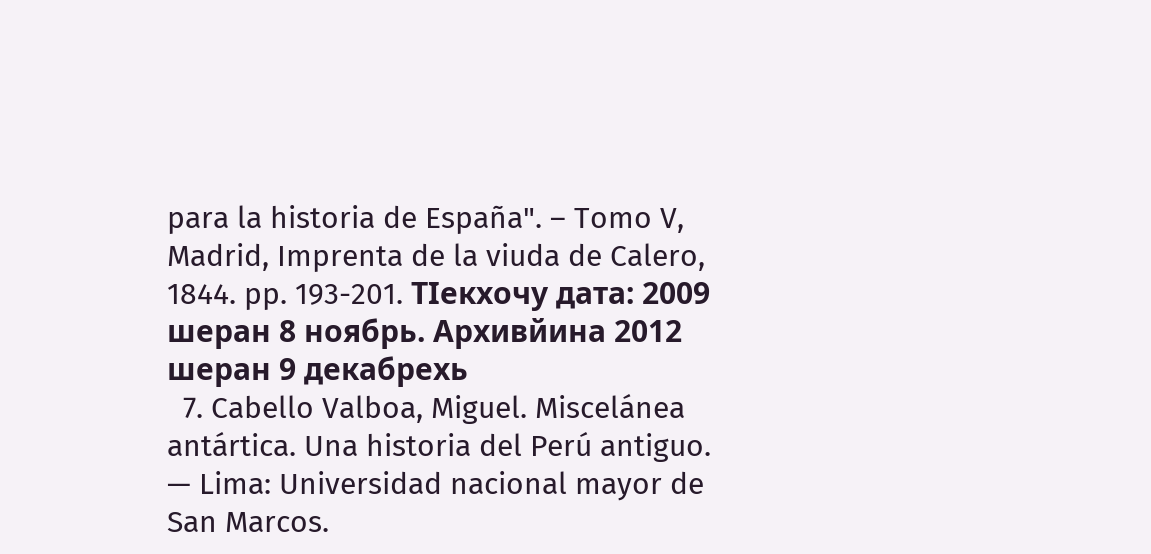para la historia de España". – Tomo V, Madrid, Imprenta de la viuda de Calero, 1844. pp. 193-201. ТӀекхочу дата: 2009 шеран 8 ноябрь. Архивйина 2012 шеран 9 декабрехь
  7. Cabello Valboa, Miguel. Miscelánea antártica. Una historia del Perú antiguo. — Lima: Universidad nacional mayor de San Marcos.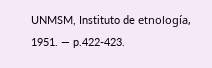UNMSM, Instituto de etnología, 1951. — p.422-423.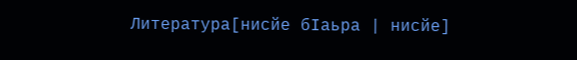Литература[нисйе бӀаьра | нисйе]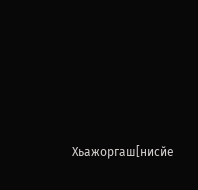Хьажоргаш[нисйе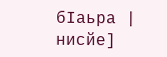бӀаьра | нисйе]